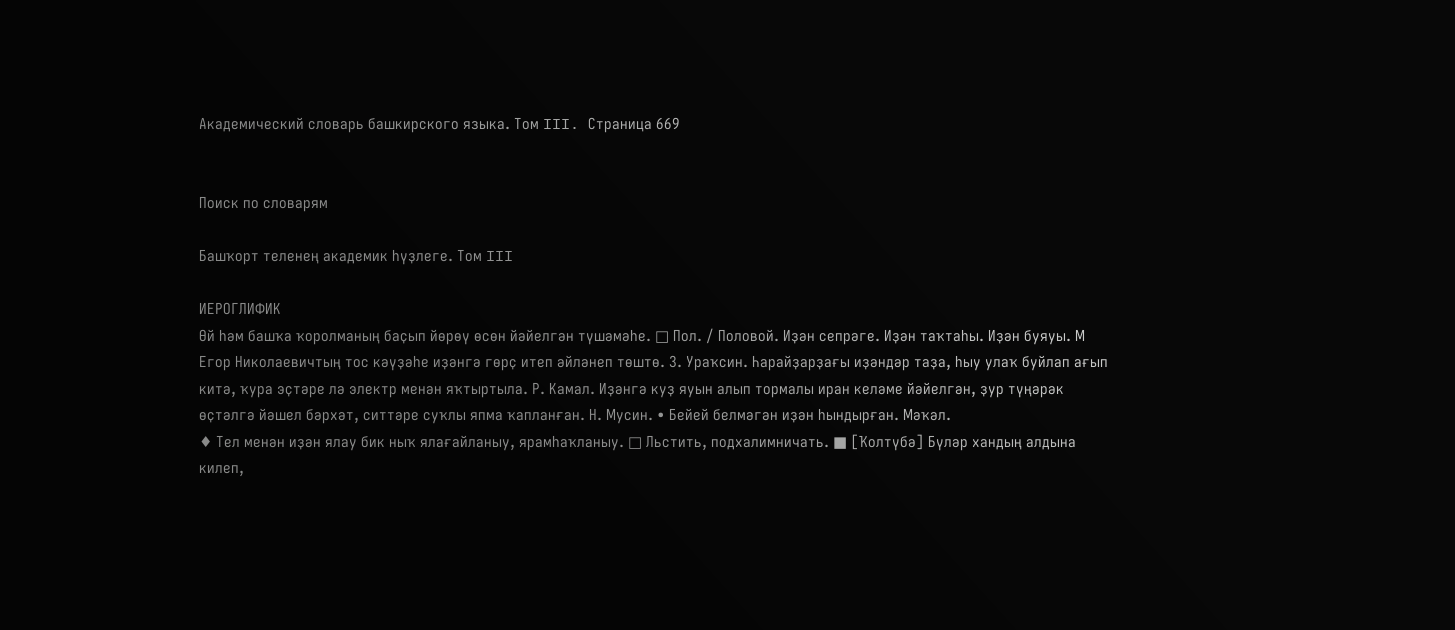Академический словарь башкирского языка. Том III. Страница 669


Поиск по словарям

Башҡорт теленең академик һүҙлеге. Том III

ИЕРОГЛИФИК
Өй һәм башҡа ҡоролманың баҫып йөрөү өсөн йәйелгән түшәмәһе. □ Пол. / Половой. Иҙән сепрәге. Иҙән таҡтаһы. Иҙән буяуы. М Егор Николаевичтың тос кәүҙәһе иҙәнгә гөрҫ итеп әйләнеп төштө. 3. Ураҡсин. Һарайҙарҙағы иҙәндәр таҙа, һыу улаҡ буйлап ағып китә, ҡура эҫтәре лә электр менән яҡтыртыла. Р. Камал. Иҙәнгә куҙ яуын алып тормалы иран келәме йәйелгән, ҙур түңәрәк өҫтәлгә йәшел бәрхәт, ситтәре суҡлы япма ҡапланған. Н. Мусин. • Бейей белмәгән иҙән һындырған. Мәҡәл.
♦ Тел менән иҙән ялау бик ныҡ ялағайланыу, ярамһаҡланыу. □ Льстить, подхалимничать. ■ [Ҡолтүбә] Бүләр хандың алдына килеп,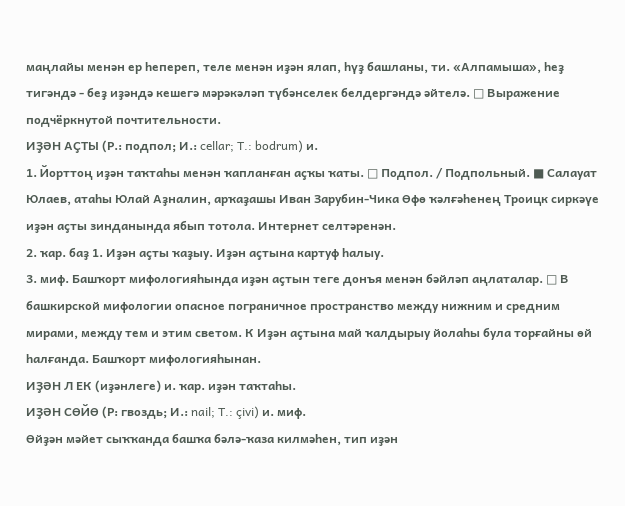маңлайы менән ер һепереп, теле менән иҙән ялап, һүҙ башланы, ти. «Алпамыша», һеҙ тигәндә - беҙ иҙәндә кешегә мәрәкәләп түбәнселек белдергәндә әйтелә. □ Выражение подчёркнутой почтительности.
ИҘӘН АҪТЫ (Р.: подпол; И.: cellar; T.: bodrum) и.
1. Йорттоң иҙән таҡтаһы менән ҡапланған аҫҡы ҡаты. □ Подпол. / Подпольный. ■ Салауат Юлаев, атаһы Юлай Аҙналин, арҡаҙашы Иван Зарубин-Чика Өфө ҡәлғәһенең Троицк сиркәүе иҙән аҫты зинданында ябып тотола. Интернет селтәренән.
2. ҡар. баҙ 1. Иҙән аҫты ҡаҙыу. Иҙән аҫтына картуф һалыу.
3. миф. Башҡорт мифологияһында иҙән аҫтын теге донъя менән бәйләп аңлаталар. □ В башкирской мифологии опасное пограничное пространство между нижним и средним мирами, между тем и этим светом. К Иҙән аҫтына май ҡалдырыу йолаһы була торғайны өй һалғанда. Башҡорт мифологияһынан.
ИҘӘН Л ЕК (иҙәнлеге) и. ҡар. иҙән таҡтаһы.
ИҘӘН СӨЙӨ (Р: гвоздь; И.: nail; T.: çivi) и. миф.
Өйҙән мәйет сыҡҡанда башҡа бәлә-ҡаза килмәһен, тип иҙән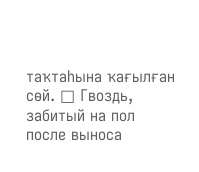таҡтаһына ҡағылған сөй. □ Гвоздь, забитый на пол после выноса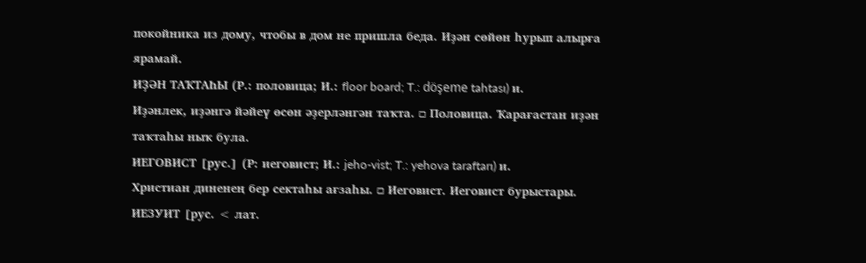покойника из дому, чтобы в дом не пришла беда. Иҙән сөйөн һурып алырға ярамай.
ИҘӘН ТАҠТАҺЫ (Р.: половица; И.: floor board; T.: döşeme tahtası) и.
Иҙәнлек, иҙәнгә йәйеү өсөн әҙерләнгән таҡта. □ Половица. Ҡарағастан иҙән таҡтаһы ныҡ була.
ИЕГОВИСТ [рус.] (Р: иеговист; И.: jeho-vist; T.: yehova taraftarı) и.
Христиан диненең бер сектаһы ағзаһы. □ Иеговист. Иеговист бурыстары.
ИЕЗУИТ [рус. < лат.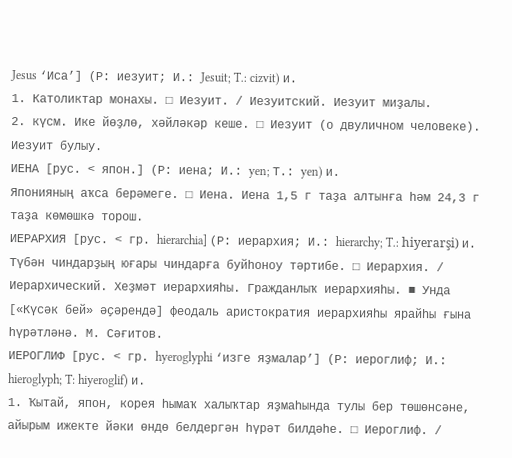Jesus ‘Иса’] (Р: иезуит; И.: Jesuit; T.: cizvit) и.
1. Католиктар монахы. □ Иезуит. / Иезуитский. Иезуит миҙалы.
2. күсм. Ике йөҙлө, хәйләкәр кеше. □ Иезуит (о двуличном человеке). Иезуит булыу.
ИЕНА [рус. < япон.] (Р: иена; И.: yen; Т.: yen) и.
Японияның аҡса берәмеге. □ Иена. Иена 1,5 г таҙа алтынға һәм 24,3 г таҙа көмөшкә торош.
ИЕРАРХИЯ [рус. < гр. hierarchia] (Р: иерархия; И.: hierarchy; T.: hiyerarşi) и.
Түбән чиндарҙың юғары чиндарға буйһоноу тәртибе. □ Иерархия. / Иерархический. Хеҙмәт иерархияһы. Гражданлыҡ иерархияһы. ■ Унда [«Күсәк бей» әҫәрендә] феодаль аристократия иерархияһы ярайһы ғына һүрәтләнә. М. Сәғитов.
ИЕРОГЛИФ [рус. < гр. hyeroglyphi ‘изге яҙмалар’] (Р: иероглиф; И.: hieroglyph; T: hiyeroglif) и.
1. Ҡытай, япон, корея һымаҡ халыҡтар яҙмаһында тулы бер төшөнсәне, айырым ижекте йәки өндө белдергән һүрәт билдәһе. □ Иероглиф. /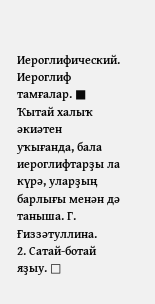Иероглифический. Иероглиф тамғалар. ■ Ҡытай халыҡ әкиәтен уҡығанда, бала иероглифтарҙы ла күрә, уларҙың барлығы менән дә таныша. Г. Ғиззәтуллина.
2. Сатай-ботай яҙыу. □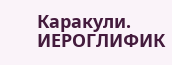Каракули.
ИЕРОГЛИФИК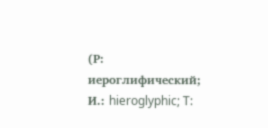(Р: иероглифический; И.: hieroglyphic; T: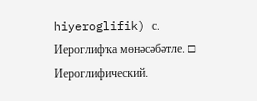hiyeroglifik) с.
Иероглифҡа мөнәсәбәтле. □ Иероглифический.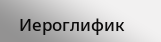Иероглифик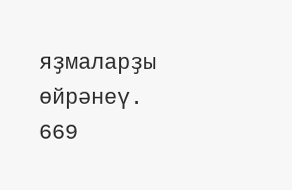яҙмаларҙы өйрәнеү.
669